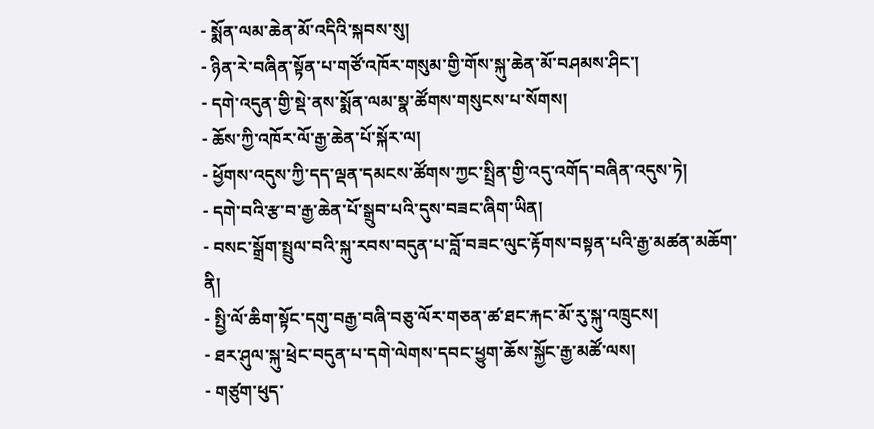- སྨོན་ལམ་ཆེན་མོ་འདིའི་སྐབས་སུ།
- ཉིན་རེ་བཞིན་སྟོན་པ་གཙོ་འཁོར་གསུམ་གྱི་གོས་སྐུ་ཆེན་མོ་བཤམས་ཤིང་།
- དགེ་འདུན་གྱི་སྡེ་ནས་སྨོན་ལམ་སྣ་ཚོགས་གསུངས་པ་སོགས།
- ཆོས་ཀྱི་འཁོར་ལོ་རྒྱ་ཆེན་པོ་སྐོར་ལ།
- ཕྱོགས་འདུས་ཀྱི་དད་ལྡན་དམངས་ཚོགས་ཀྱང་སྤྲིན་གྱི་འདུ་འགོད་བཞིན་འདུས་ཏེ།
- དགེ་བའི་རྩ་བ་རྒྱ་ཆེན་པོ་སྒྲུབ་པའི་དུས་བཟང་ཞིག་ཡིན།
- བསང་སྒྲོག་སྤྲུལ་བའི་སྐུ་རབས་བདུན་པ་བློ་བཟང་ལུང་རྟོགས་བསྟན་པའི་རྒྱ་མཚན་མཆོག་ནི།
- སྤྱི་ལོ་ཆིག་སྟོང་དགུ་བརྒྱ་བཞི་བཅུ་ལོར་གཅན་ཚ་ཐང་རྐང་མོ་རུ་སྐུ་འཁྲུངས།
- ཐར་ཤུལ་སྐུ་ཕྲེང་བདུན་པ་དགེ་ལེགས་དབང་ཕྱུག་ཆོས་སྐྱོང་རྒྱ་མཚོ་ལས།
- གཙུག་ཕུད་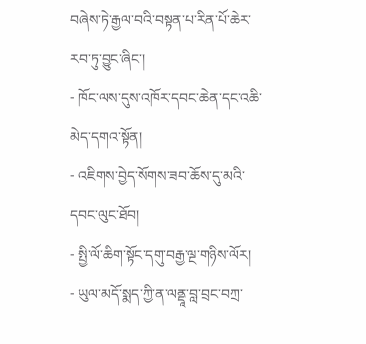བཞེས་ཏེ་རྒྱལ་བའི་བསྟན་པ་རིན་པོ་ཆེར་རབ་ཏུ་བྱུང་ཞིང་།
- ཁོང་ལས་དུས་འཁོར་དབང་ཆེན་དང་འཆི་མེད་དགའ་སྟོན།
- འཇིགས་བྱེད་སོགས་ཟབ་ཆོས་དུ་མའི་དབང་ལུང་ཐོབ།
- སྤྱི་ལོ་ཆིག་སྟོང་དགུ་བརྒྱ་ལྔ་གཉིས་ལོར།
- ཡུལ་མདོ་སྨད་ཀྱི་ན་ལནྡཱ་བླ་བྲང་བཀྲ་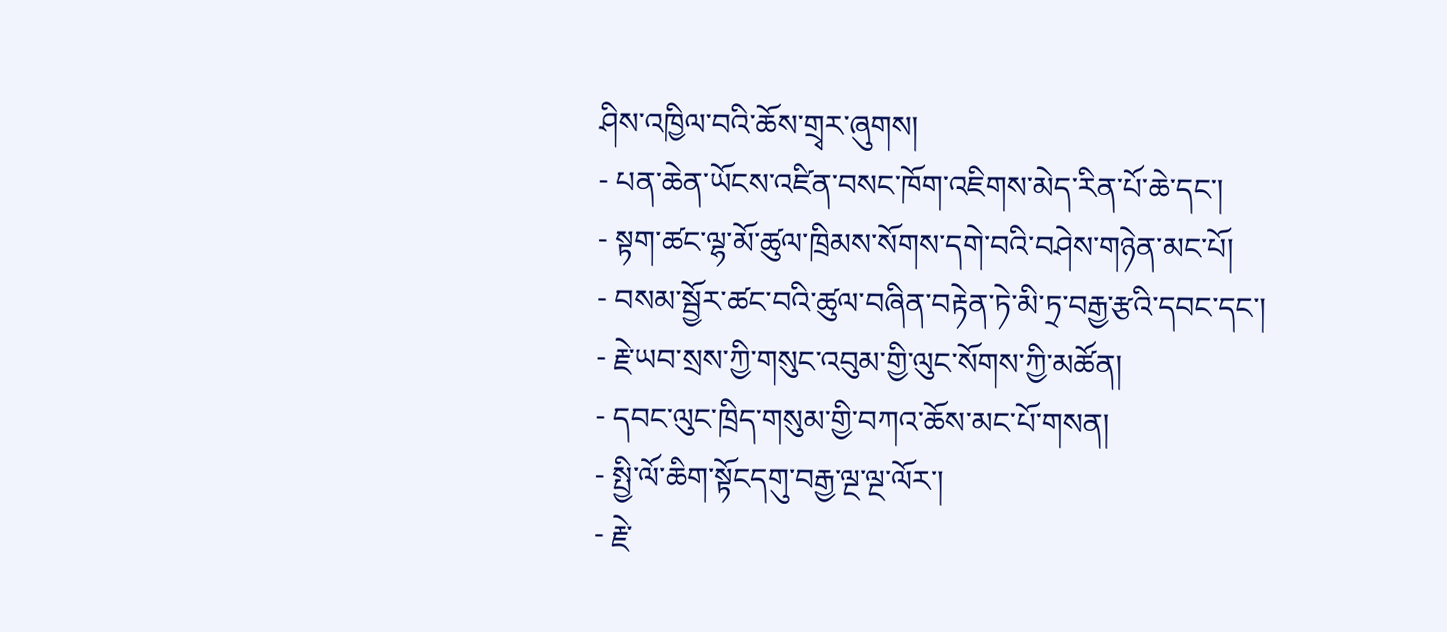ཤིས་འཁྱིལ་བའི་ཆོས་གྲྭར་ཞུགས།
- པན་ཆེན་ཡོངས་འཛིན་བསང་ཁོག་འཇིགས་མེད་རིན་པོ་ཆེ་དང་།
- སྟག་ཚང་ལྷ་མོ་ཚུལ་ཁྲིམས་སོགས་དགེ་བའི་བཤེས་གཉེན་མང་པོ།
- བསམ་སྦྱོར་ཚང་བའི་ཚུལ་བཞིན་བརྟེན་ཏེ་མི་ཏྲ་བརྒྱ་རྩའི་དབང་དང་།
- རྗེ་ཡབ་སྲས་ཀྱི་གསུང་འབུམ་གྱི་ལུང་སོགས་ཀྱི་མཚོན།
- དབང་ལུང་ཁྲིད་གསུམ་གྱི་བཀའ་ཆོས་མང་པོ་གསན།
- སྤྱི་ལོ་ཆིག་སྟོངདགུ་བརྒྱ་ལྔ་ལྔ་ལོར་།
- རྗེ་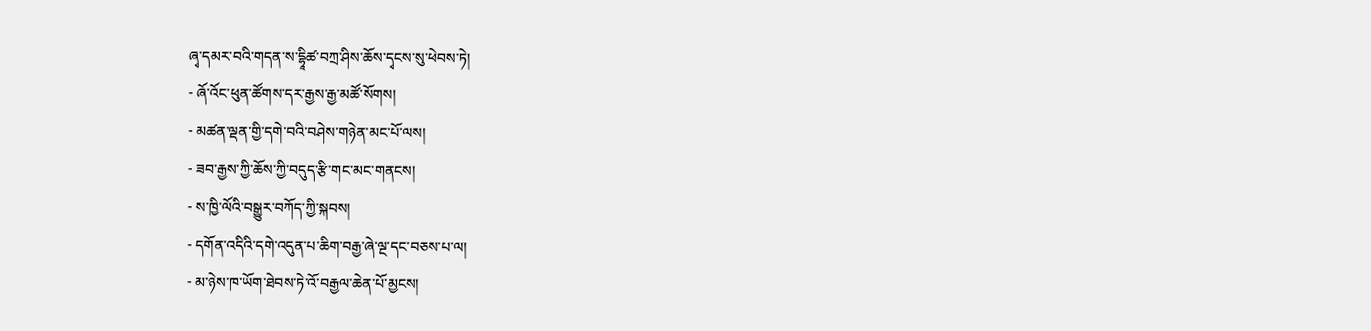ཞྭ་དམར་བའི་གདན་ས་དྷཱིཚ་བཀྲ་ཤིས་ཆོས་དྭངས་སུ་ཕེབས་ཏེ།
- ཞོ་འོང་ཕུན་ཚོགས་དར་རྒྱས་རྒྱ་མཚོ་སོགས།
- མཚན་ལྡན་གྱི་དགེ་བའི་བཤེས་གཉེན་མང་པོ་ལས།
- ཟབ་རྒྱས་ཀྱི་ཆོས་ཀྱི་བདུད་རྩི་གང་མང་གནངས།
- ས་ཁྱི་ལོའི་བསྒྱུར་བཀོད་ཀྱི་སྐབས།
- དགོན་འདིའི་དགེ་འདུན་པ་ཆིག་བརྒྱ་ཞེ་ལྔ་དང་བཅས་པ་ལ།
- མ་ཉེས་ཁ་ཡོག་ཐེབས་ཏེ་འོ་བརྒྱལ་ཆེན་པོ་མྱངས།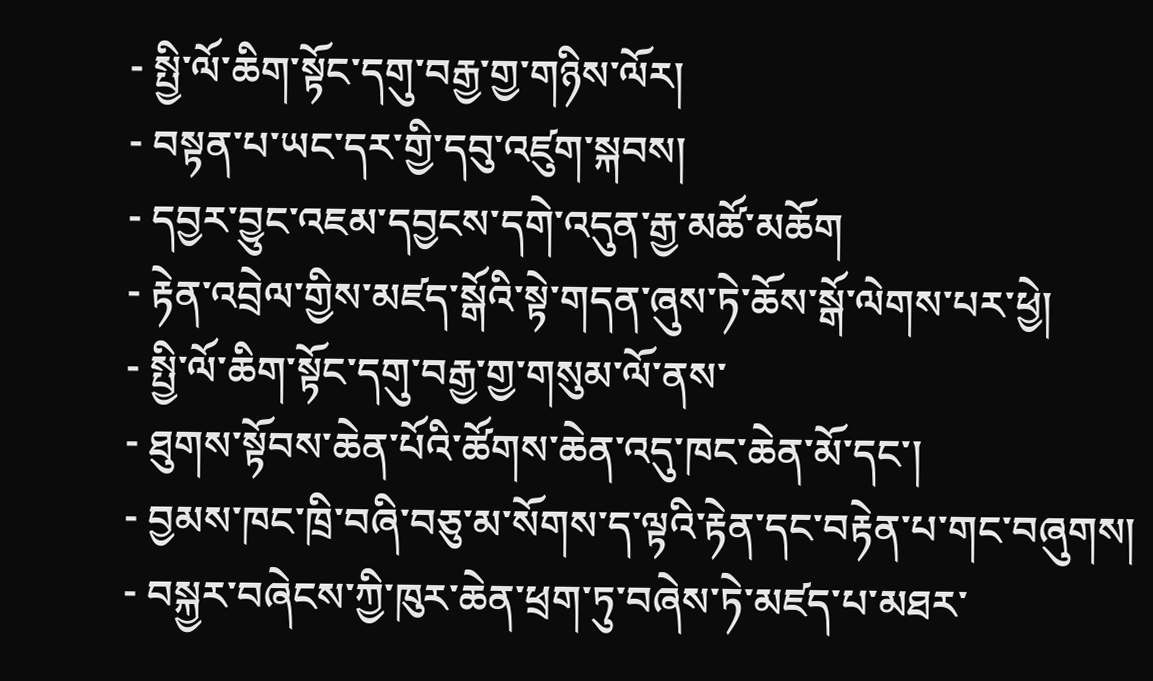- སྤྱི་ལོ་ཆིག་སྟོང་དགུ་བརྒྱ་གྱ་གཉིས་ལོར།
- བསྟན་པ་ཡང་དར་གྱི་དབུ་འཛུག་སྐབས།
- དབྱར་བྱུང་འཇམ་དབྱངས་དགེ་འདུན་རྒྱ་མཚོ་མཆོག
- རྟེན་འབྲེལ་གྱིས་མཛད་སྒོའི་སྟེ་གདན་ཞུས་ཏེ་ཆོས་སྒོ་ལེགས་པར་ཕྱེ།
- སྤྱི་ལོ་ཆིག་སྟོང་དགུ་བརྒྱ་གྱ་གསུམ་ལོ་ནས་
- ཐུགས་སྟོབས་ཆེན་པོའི་ཚོགས་ཆེན་འདུ་ཁང་ཆེན་མོ་དང་།
- བྱམས་ཁང་ཁྲི་བཞི་བཅུ་མ་སོགས་ད་ལྟའི་རྟེན་དང་བརྟེན་པ་གང་བཞུགས།
- བསྐྱར་བཞེངས་ཀྱི་ཁུར་ཆེན་ཕྲག་ཏུ་བཞེས་ཏེ་མཛད་པ་མཐར་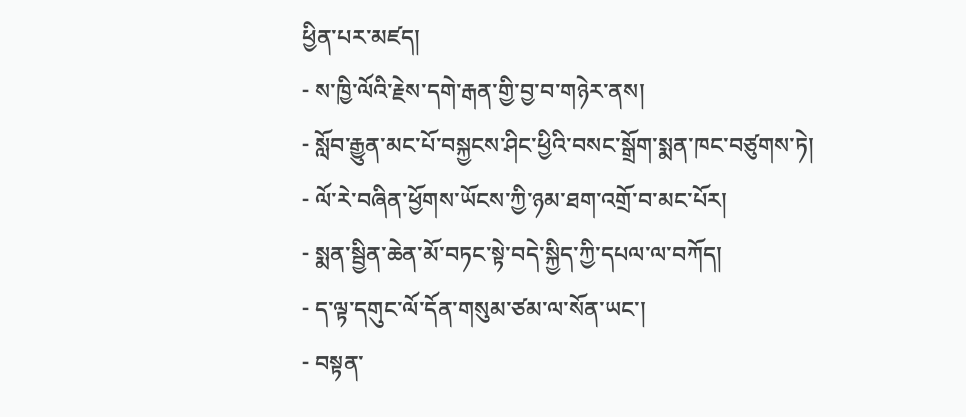ཕྱིན་པར་མཛད།
- ས་ཁྱི་ལོའི་རྗེས་དགེ་རྒན་གྱི་བྱ་བ་གཉེར་ནས།
- སློབ་རྒྱུན་མང་པོ་བསྐྱངས་ཤིང་ཕྱིའི་བསང་སྒྲོག་སྨན་ཁང་བཙུགས་ཏེ།
- ལོ་རེ་བཞིན་ཕྱོགས་ཡོངས་ཀྱི་ཉམ་ཐག་འགྲོ་བ་མང་པོར།
- སྨན་སྦྱིན་ཆེན་མོ་བཏང་སྟེ་བདེ་སྐྱིད་ཀྱི་དཔལ་ལ་བཀོད།
- ད་ལྟ་དགུང་ལོ་དོན་གསུམ་ཙམ་ལ་སོན་ཡང་།
- བསྟན་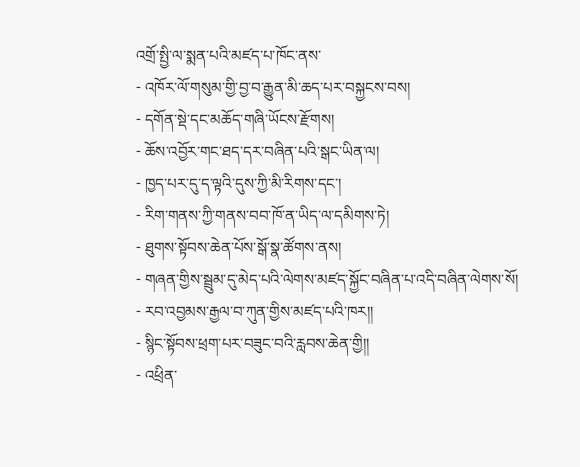འགྲོ་སྤྱི་ལ་སྨན་པའི་མཛད་པ་ཁོང་ནས་
- འཁོར་ལོ་གསུམ་གྱི་བྱ་བ་རྒྱུན་མི་ཆད་པར་བསྐྱངས་བས།
- དགོན་སྡེ་དང་མཆོད་གཞི་ཡོངས་རྫོགས།
- ཆོས་འབྱོར་གང་ཐད་དར་བཞིན་པའི་སྒང་ཡིན་ལ།
- ཁྱད་པར་དུ་ད་ལྟའི་དུས་ཀྱི་མི་རིགས་དང་།
- རིག་གནས་ཀྱི་གནས་བབ་ཁོ་ན་ཡིད་ལ་དམིགས་ཏེ།
- ཐུགས་སྟོབས་ཆེན་པོས་སྒོ་སྣ་ཚོགས་ནས།
- གཞན་གྱིས་སྦྲུམ་དུ་མེད་པའི་ལེགས་མཛད་སྐྱོང་བཞིན་པ་འདི་བཞིན་ལེགས་སོ།
- རབ་འབྱམས་རྒྱལ་བ་ཀུན་གྱིས་མཛད་པའི་ཁར།།
- སྙིང་སྟོབས་ཕྲག་པར་བཟུང་བའི་རླབས་ཆེན་གྱི།།
- འཕྲིན་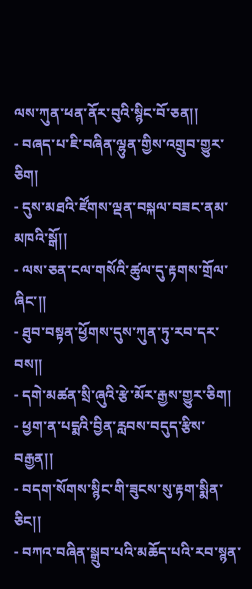ལས་ཀུན་ཕན་ནོར་བུའི་སྙིང་བོ་ཅན།།
- བཞད་པ་ཇི་བཞིན་ལྷུན་གྱིས་འགྲུབ་གྱུར་ཅིག།
- དུས་མཐའི་ཛོགས་ལྡན་བསྐལ་བཟང་ནམ་མཁའི་སྒོ།།
- ལས་ཅན་ངལ་གསོའི་ཚུལ་དུ་རྟགས་གྲོལ་ཞིང་།།
- ཐུབ་བསྟན་ཕྱོགས་དུས་ཀུན་ཏུ་རབ་དར་བས།།
- དགེ་མཚན་སྲི་ཞུའི་རྩེ་མོར་རྒྱས་གྱུར་ཅིག།
- ཕྱག་ན་པདྨའི་བྱིན་རླབས་བདུད་རྩིས་བརྒྱན།།
- བདག་སོགས་སྙིང་གི་ཟུངས་སུ་རྟག་སྨིན་ཅིང།།
- བཀའ་བཞིན་སྒྲུབ་པའི་མཆོད་པའི་རབ་སྙན་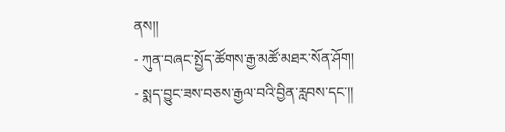ནས།།
- ཀུན་བཞང་སྤྱོད་ཚོགས་རྒྱ་མཚོ་མཐར་སོན་ཤོག།
- སྨད་བྱུང་ཟས་བཅས་རྒྱལ་བའི་བྱིན་རླབས་དང་།།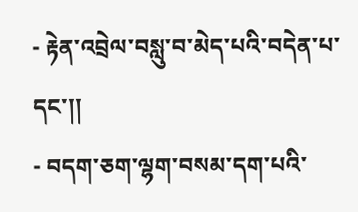- རྟེན་འབྲེལ་བསླུ་བ་མེད་པའི་བདེན་པ་དང་།།
- བདག་ཅག་ལྷག་བསམ་དག་པའི་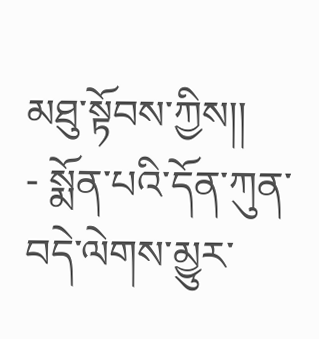མཐུ་སྟོབས་ཀྱིས།།
- སྨོན་པའི་དོན་ཀུན་བདེ་ལེགས་མྱུར་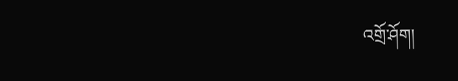འགྲོ་ཤོག།